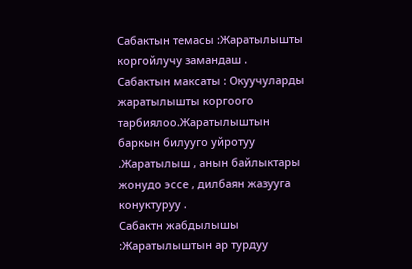Сабактын темасы :Жаратылышты коргойлучу замандаш .
Сабактын максаты : Окуучуларды жаратылышты коргоого тарбиялоо.Жаратылыштын баркын билууго уйротуу .Жаратылыш , анын байлыктары жонудо эссе , дилбаян жазууга конуктуруу .
Сабактн жабдылышы :Жаратылыштын ар турдуу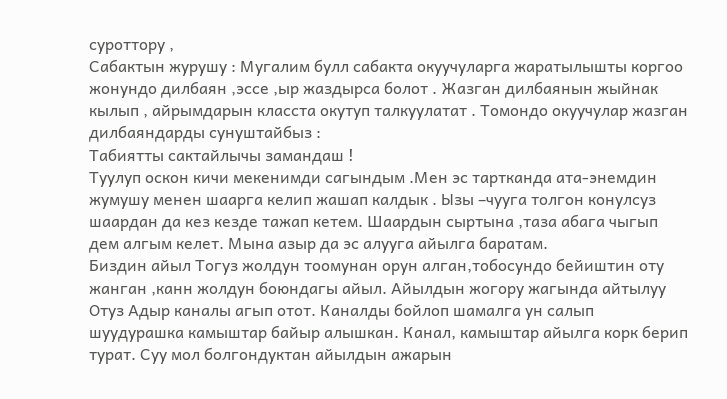суроттору ,
Сабактын журушу : Мугалим булл сабакта окуучуларга жаратылышты коргоо жонундо дилбаян ,эссе ,ыр жаздырса болот . Жазган дилбаянын жыйнак кылып , айрымдарын класста окутуп талкуулатат . Томондо окуучулар жазган дилбаяндарды сунуштайбыз :
Табиятты сактайлычы замандаш !
Туулуп оскон кичи мекенимди сагындым .Мен эс тартканда ата-энемдин жумушу менен шаарга келип жашап калдык . Ызы –чууга толгон конулсуз шаардан да кез кезде тажап кетем. Шаардын сыртына ,таза абага чыгып дем алгым келет. Мына азыр да эс алууга айылга баратам.
Биздин айыл Тогуз жолдун тоомунан орун алган,тобосундо бейиштин оту жанган ,канн жолдун боюндагы айыл. Айылдын жогору жагында айтылуу Отуз Адыр каналы агып отот. Каналды бойлоп шамалга ун салып шуудурашка камыштар байыр алышкан. Канал, камыштар айылга корк берип турат. Суу мол болгондуктан айылдын ажарын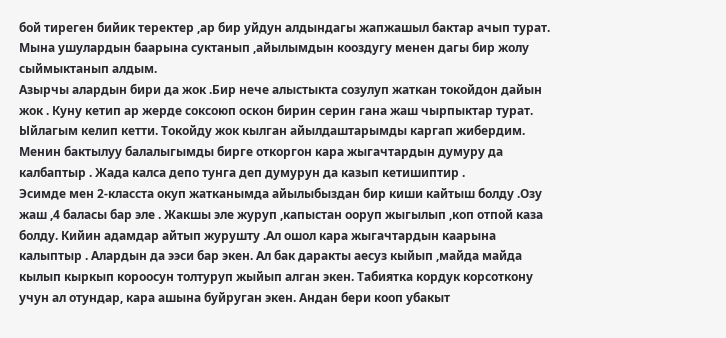бой тиреген бийик теректер ,ар бир уйдун алдындагы жапжашыл бактар ачып турат. Мына ушулардын баарына суктанып ,айылымдын кооздугу менен дагы бир жолу сыймыктанып алдым.
Азырчы алардын бири да жок .Бир нече алыстыкта созулуп жаткан токойдон дайын жок . Куну кетип ар жерде соксоюп оскон бирин серин гана жаш чырпыктар турат. Ыйлагым келип кетти. Токойду жок кылган айылдаштарымды каргап жибердим. Менин бактылуу балалыгымды бирге откоргон кара жыгачтардын думуру да калбаптыр . Жада калса депо тунга деп думурун да казып кетишиптир .
Эсимде мен 2-класста окуп жатканымда айылыбыздан бир киши кайтыш болду .Озу жаш ,4 баласы бар эле . Жакшы эле журуп ,капыстан ооруп жыгылып ,коп отпой каза болду. Кийин адамдар айтып журушту .Ал ошол кара жыгачтардын каарына калыптыр . Алардын да ээси бар экен. Ал бак даракты аесуз кыйып ,майда майда кылып кыркып короосун толтуруп жыйып алган экен. Табиятка кордук корсоткону учун ал отундар, кара ашына буйруган экен. Андан бери кооп убакыт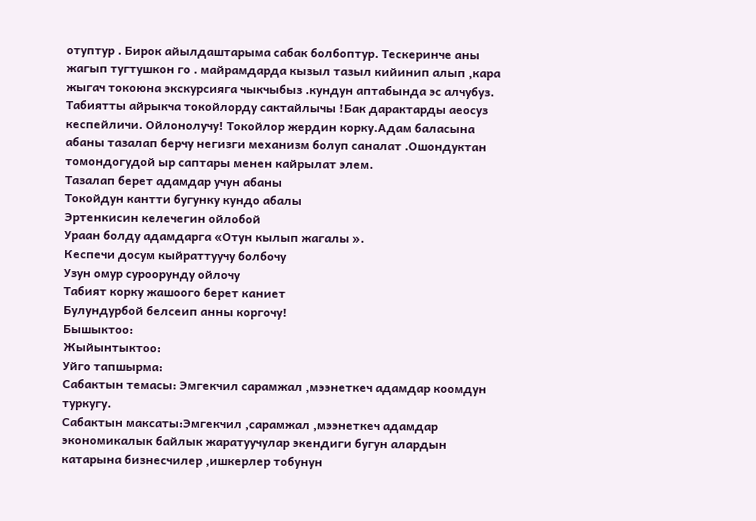отуптур . Бирок айылдаштарыма сабак болбоптур. Тескеринче аны жагып тугтушкон го . майрамдарда кызыл тазыл кийинип алып ,кара жыгач токоюна экскурсияга чыкчыбыз .кундун аптабында эс алчубуз.
Табиятты айрыкча токойлорду сактайлычы !Бак дарактарды аеосуз кеспейличи. Ойлонолучу! Токойлор жердин корку.Адам баласына абаны тазалап берчу негизги механизм болуп саналат .Ошондуктан томондогудой ыр саптары менен кайрылат элем.
Тазалап берет адамдар учун абаны
Токойдун кантти бугунку кундо абалы
Эртенкисин келечегин ойлобой
Ураан болду адамдарга «Отун кылып жагалы ».
Кеспечи досум кыйраттуучу болбочу
Узун омур суроорунду ойлочу
Табият корку жашоого берет каниет
Булундурбой белсеип анны коргочу!
Бышыктоо:
Жыйынтыктоо:
Уйго тапшырма:
Сабактын темасы: Эмгекчил сарамжал ,мээнеткеч адамдар коомдун туркугу.
Сабактын максаты:Эмгекчил ,сарамжал ,мээнеткеч адамдар экономикалык байлык жаратуучулар экендиги бугун алардын катарына бизнесчилер ,ишкерлер тобунун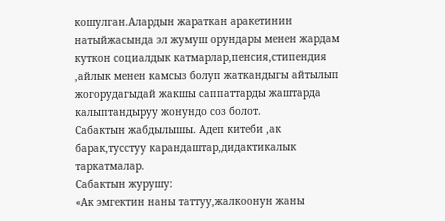кошулган.Алардын жараткан аракетинин натыйжасында эл жумуш орундары менен жардам куткон социалдык катмарлар,пенсия,стипендия ,айлык менен камсыз болуп жаткандыгы айтылып жогорудагыдай жакшы саппаттарды жаштарда калыптандыруу жонундо соз болот.
Сабактын жабдылышы. Адеп китеби ,ак барак,тусстуу карандаштар,дидактикалык таркатмалар.
Сабактын журушу:
«Ак эмгектин наны таттуу,жалкоонун жаны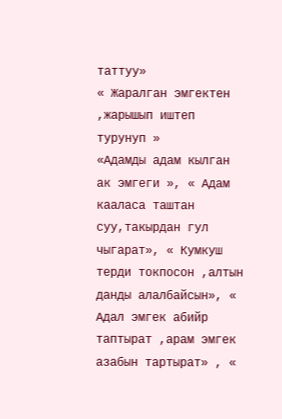таттуу»
« Жаралган эмгектен ,жарышып иштеп турунуп »
«Адамды адам кылган ак эмгеги », « Адам кааласа таштан суу,такырдан гул чыгарат», « Кумкуш терди токпосон ,алтын данды алалбайсын», « Адал эмгек абийр таптырат ,арам эмгек азабын тартырат» , «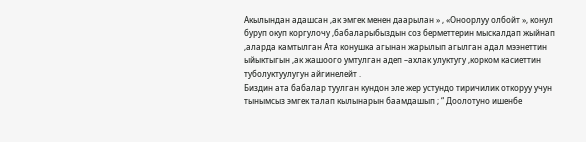Акылындан адашсан ,ак эмгек менен даарылан » , «Оноорлуу олбойт », конул буруп окуп коргулочу ,бабаларыбыздын соз берметтерин мыскалдап жыйнап ,аларда камтылган Ата конушка агынан жарылып агылган адал мээнеттин ыйыктыгын ,ак жашоого умтулган адеп –ахлак улуктугу ,корком касиеттин туболуктуулугун айгинелейт .
Биздин ата бабалар туулган кундон эле жер устундо тиричилик откоруу учун тынымсыз эмгек талап кылынарын баамдашып ; “ Доолотуно ишенбе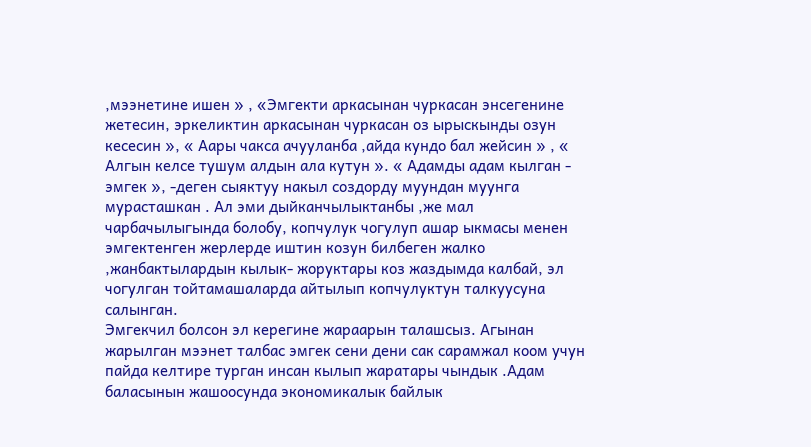,мээнетине ишен » , «Эмгекти аркасынан чуркасан энсегенине жетесин, эркеликтин аркасынан чуркасан оз ырыскынды озун кесесин », « Аары чакса ачууланба ,айда кундо бал жейсин » , « Алгын келсе тушум алдын ала кутун ». « Адамды адам кылган - эмгек », -деген сыяктуу накыл создорду муундан муунга мурасташкан . Ал эми дыйканчылыктанбы ,же мал чарбачылыгында болобу, копчулук чогулуп ашар ыкмасы менен эмгектенген жерлерде иштин козун билбеген жалко ,жанбактылардын кылык- жоруктары коз жаздымда калбай, эл чогулган тойтамашаларда айтылып копчулуктун талкуусуна салынган.
Эмгекчил болсон эл керегине жараарын талашсыз. Агынан жарылган мээнет талбас эмгек сени дени сак сарамжал коом учун пайда келтире турган инсан кылып жаратары чындык .Адам баласынын жашоосунда экономикалык байлык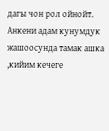дагы чон рол ойнойт. Анкени адам кунумдук жашоосунда тамак ашка ,кийим кечеге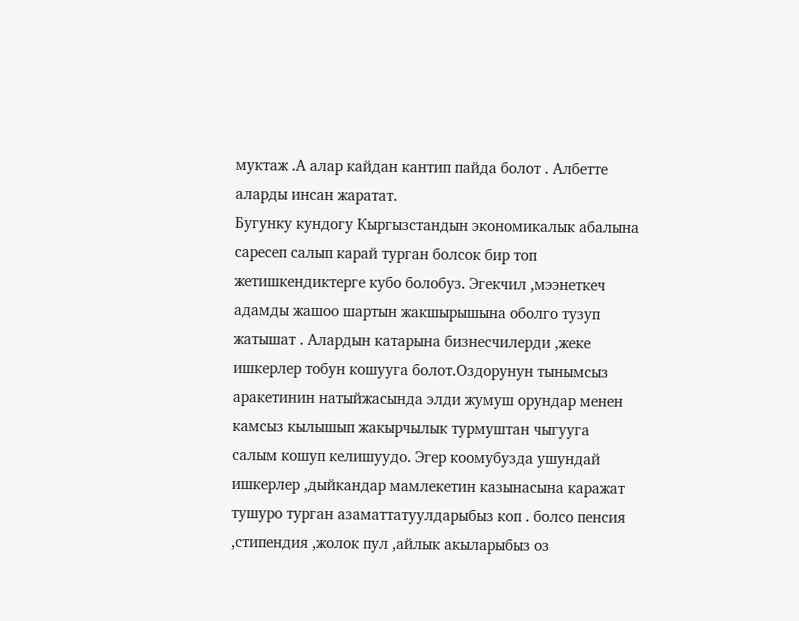муктаж .А алар кайдан кантип пайда болот . Албетте аларды инсан жаратат.
Бугунку кундогу Кыргызстандын экономикалык абалына саресеп салып карай турган болсок бир топ жетишкендиктерге кубо болобуз. Эгекчил ,мээнеткеч адамды жашоо шартын жакшырышына оболго тузуп жатышат . Алардын катарына бизнесчилерди ,жеке ишкерлер тобун кошууга болот.Оздорунун тынымсыз аракетинин натыйжасында элди жумуш орундар менен камсыз кылышып жакырчылык турмуштан чыгууга салым кошуп келишуудо. Эгер коомубузда ушундай ишкерлер ,дыйкандар мамлекетин казынасына каражат тушуро турган азаматтатуулдарыбыз коп . болсо пенсия ,стипендия ,жолок пул ,айлык акыларыбыз оз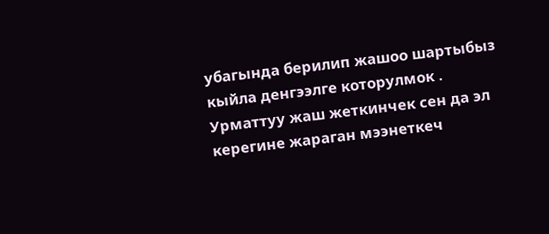убагында берилип жашоо шартыбыз кыйла денгээлге которулмок .
Урматтуу жаш жеткинчек сен да эл керегине жараган мээнеткеч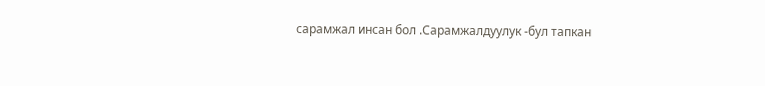сарамжал инсан бол .Сарамжалдуулук -бул тапкан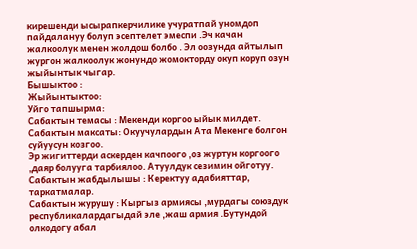кирешенди ысырапкерчилике учуратпай уномдоп пайдалануу болуп эсептелет эмеспи .Эч качан жалкоолук менен жолдош болбо . Эл оозунда айтылып жургон жалкоолук жонундо жомокторду окуп коруп озун жыйынтык чыгар.
Бышыктоо :
Жыйынтыктоо:
Уйго тапшырма:
Сабактын темасы : Мекенди коргоо ыйык милдет.
Сабактын максаты: Окуучулардын Ата Мекенге болгон суйуусун козгоо.
Эр жигиттерди аскерден качпоого ,оз журтун коргоого ,даяр болууга тарбиялоо. Атуулдук сезимин ойготуу.
Сабактын жабдылышы : Керектуу адабияттар, таркатмалар.
Сабактын журушу : Кыргыз армиясы ,мурдагы союздук республикалардагыдай эле ,жаш армия .Бутундой олкодогу абал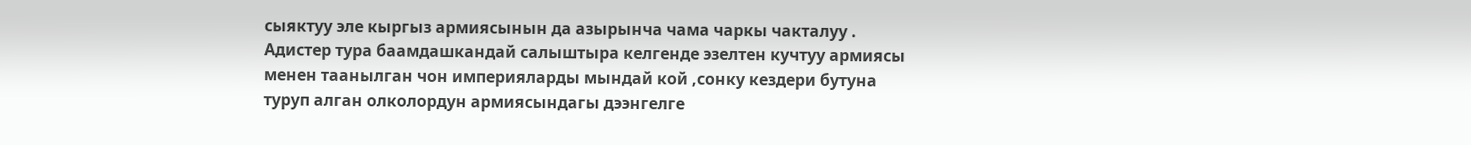сыяктуу эле кыргыз армиясынын да азырынча чама чаркы чакталуу . Адистер тура баамдашкандай салыштыра келгенде эзелтен кучтуу армиясы менен таанылган чон империяларды мындай кой ,сонку кездери бутуна туруп алган олколордун армиясындагы дээнгелге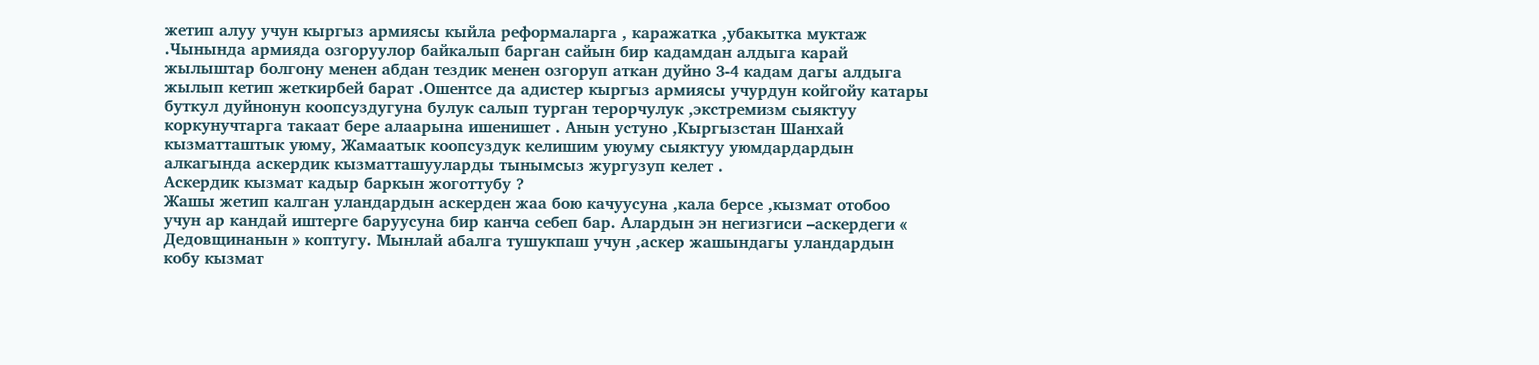жетип алуу учун кыргыз армиясы кыйла реформаларга , каражатка ,убакытка муктаж .Чынында армияда озгоруулор байкалып барган сайын бир кадамдан алдыга карай жылыштар болгону менен абдан тездик менен озгоруп аткан дуйно 3-4 кадам дагы алдыга жылып кетип жеткирбей барат .Ошентсе да адистер кыргыз армиясы учурдун койгойу катары буткул дуйнонун коопсуздугуна булук салып турган терорчулук ,экстремизм сыяктуу коркунучтарга такаат бере алаарына ишенишет . Анын устуно ,Кыргызстан Шанхай кызматташтык уюму, Жамаатык коопсуздук келишим уюуму сыяктуу уюмдардардын алкагында аскердик кызматташууларды тынымсыз жургузуп келет .
Аскердик кызмат кадыр баркын жоготтубу ?
Жашы жетип калган уландардын аскерден жаа бою качуусуна ,кала берсе ,кызмат отобоо учун ар кандай иштерге баруусуна бир канча себеп бар. Алардын эн негизгиси –аскердеги « Дедовщинанын » коптугу. Мынлай абалга тушукпаш учун ,аскер жашындагы уландардын кобу кызмат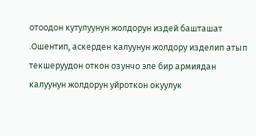отоодон кутулуунун жолдорун издей башташат .Ошентип, аскерден калуунун жолдору изделип атып текшеруудон откон озунчо эле бир армиядан калуунун жолдорун уйроткон окуулук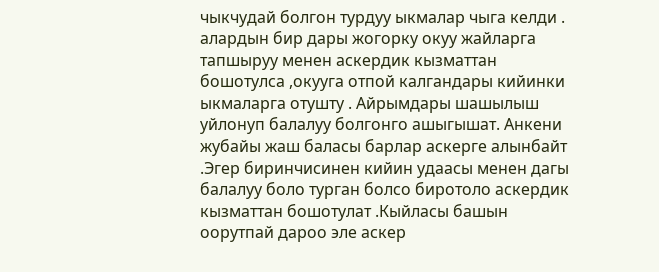чыкчудай болгон турдуу ыкмалар чыга келди . алардын бир дары жогорку окуу жайларга тапшыруу менен аскердик кызматтан бошотулса ,окууга отпой калгандары кийинки ыкмаларга отушту . Айрымдары шашылыш уйлонуп балалуу болгонго ашыгышат. Анкени жубайы жаш баласы барлар аскерге алынбайт .Эгер биринчисинен кийин удаасы менен дагы балалуу боло турган болсо биротоло аскердик кызматтан бошотулат .Кыйласы башын оорутпай дароо эле аскер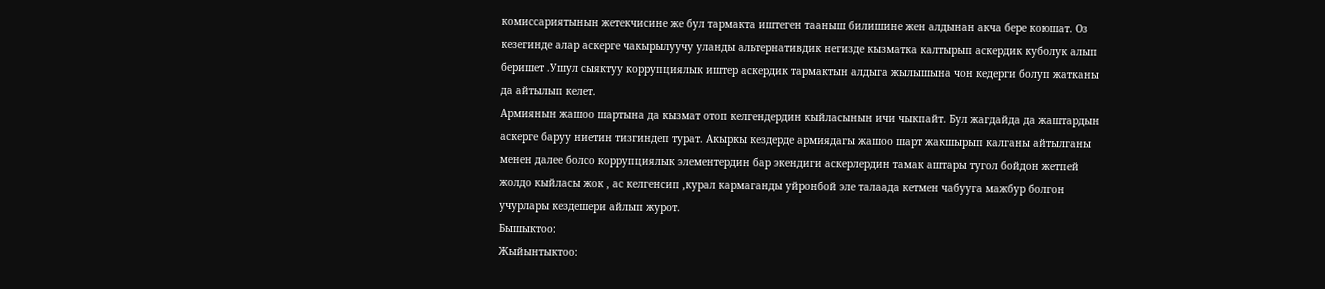комиссариятынын жетекчисине же бул тармакта иштеген тааныш билишине жен алдынан акча бере коюшат. Оз кезегинде алар аскерге чакырылуучу уланды альтернативдик негизде кызматка калтырып аскердик куболук алып беришет .Ушул сыяктуу коррупциялык иштер аскердик тармактын алдыга жылышына чон кедерги болуп жатканы да айтылып келет.
Армиянын жашоо шартына да кызмат отоп келгендердин кыйласынын ичи чыкпайт. Бул жагдайда да жаштардын аскерге баруу ниетин тизгиндеп турат. Акыркы кездерде армиядагы жашоо шарт жакшырып калганы айтылганы менен далее болсо коррупциялык элементердин бар экендиги аскерлердин тамак аштары тугол бойдон жетпей жолдо кыйласы жок , ас келгенсип ,курал кармаганды уйронбой эле талаада кетмен чабууга мажбур болгон учурлары кездешери айлып журот.
Бышыктоо:
Жыйынтыктоо: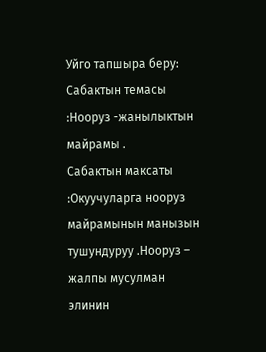Уйго тапшыра беру:
Сабактын темасы :Нооруз -жанылыктын майрамы .
Сабактын максаты :Окуучуларга нооруз майрамынын манызын тушундуруу .Нооруз – жалпы мусулман элинин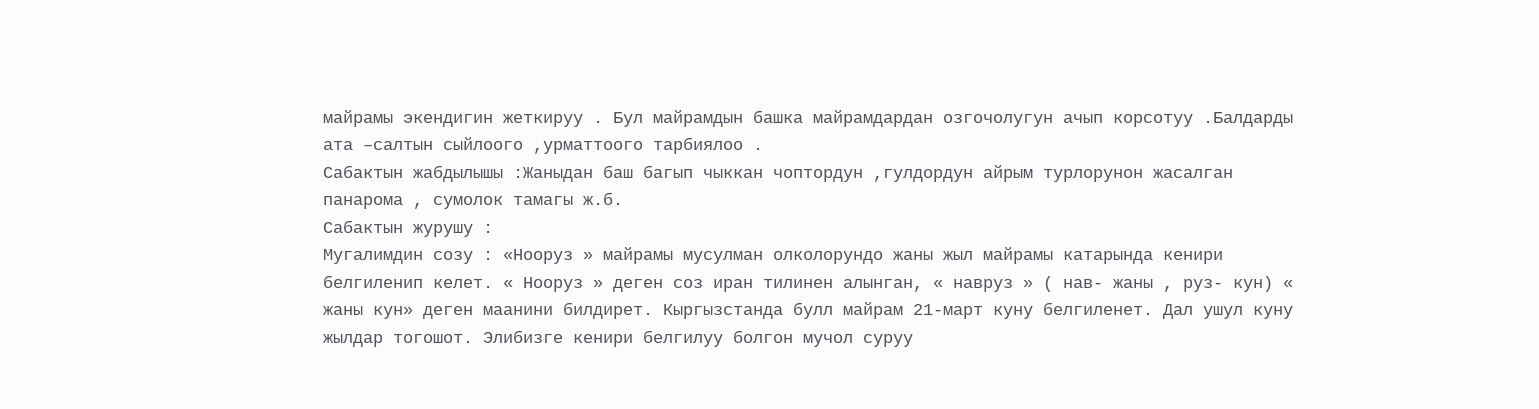майрамы экендигин жеткируу . Бул майрамдын башка майрамдардан озгочолугун ачып корсотуу .Балдарды ата –салтын сыйлоого ,урматтоого тарбиялоо .
Сабактын жабдылышы :Жаныдан баш багып чыккан чоптордун ,гулдордун айрым турлорунон жасалган панарома , сумолок тамагы ж.б.
Сабактын журушу :
Мугалимдин созу : «Нооруз » майрамы мусулман олколорундо жаны жыл майрамы катарында кенири белгиленип келет. « Нооруз » деген соз иран тилинен алынган, « навруз » ( нав- жаны , руз- кун) « жаны кун» деген маанини билдирет. Кыргызстанда булл майрам 21-март куну белгиленет. Дал ушул куну жылдар тогошот. Элибизге кенири белгилуу болгон мучол суруу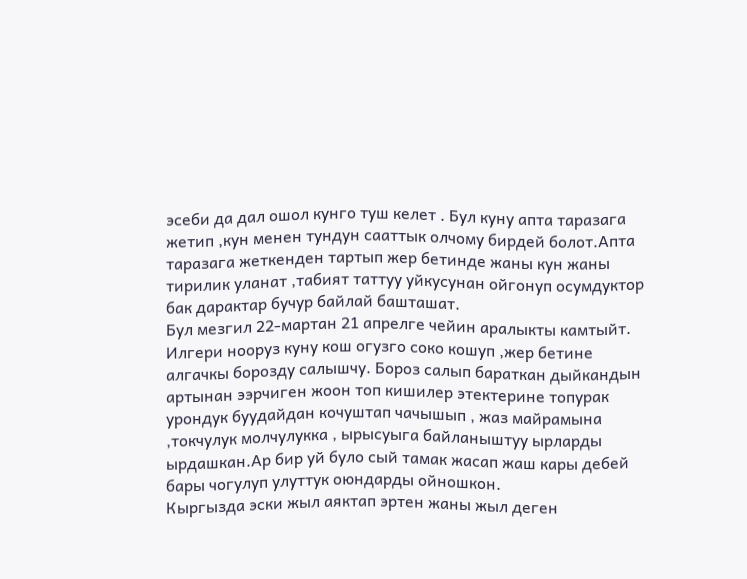эсеби да дал ошол кунго туш келет . Бул куну апта таразага жетип ,кун менен тундун сааттык олчому бирдей болот.Апта таразага жеткенден тартып жер бетинде жаны кун жаны тирилик уланат ,табият таттуу уйкусунан ойгонуп осумдуктор бак дарактар бучур байлай башташат.
Бул мезгил 22-мартан 21 апрелге чейин аралыкты камтыйт. Илгери нооруз куну кош огузго соко кошуп ,жер бетине алгачкы борозду салышчу. Бороз салып бараткан дыйкандын артынан ээрчиген жоон топ кишилер этектерине топурак урондук буудайдан кочуштап чачышып , жаз майрамына ,токчулук молчулукка , ырысуыга байланыштуу ырларды ырдашкан.Ар бир уй було сый тамак жасап жаш кары дебей бары чогулуп улуттук оюндарды ойношкон.
Кыргызда эски жыл аяктап эртен жаны жыл деген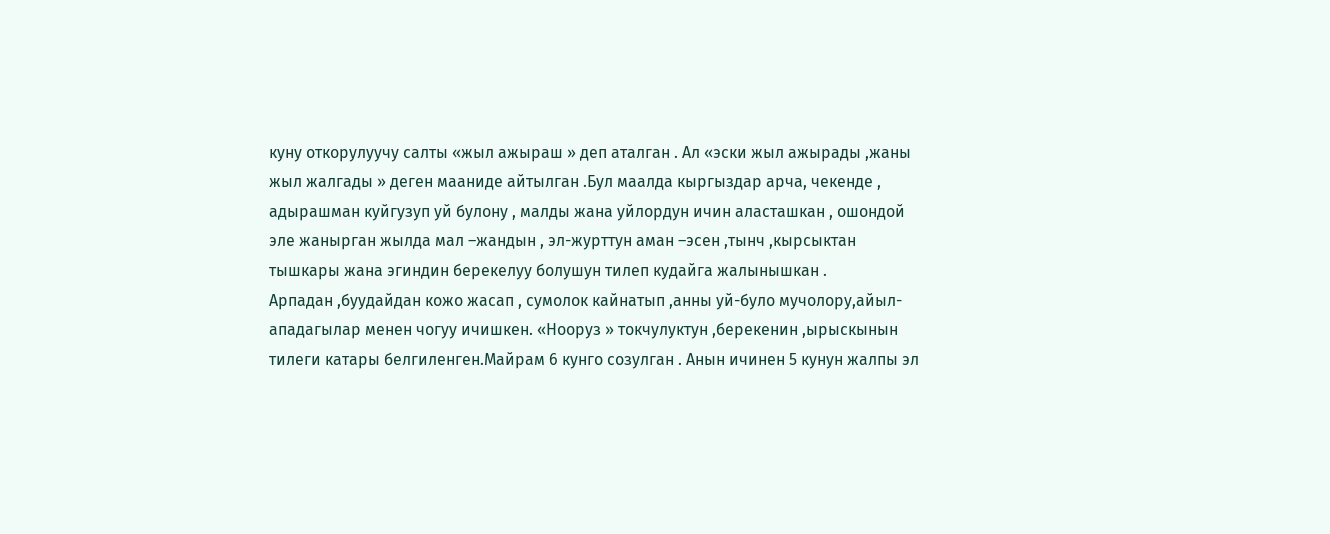куну откорулуучу салты «жыл ажыраш » деп аталган . Ал «эски жыл ажырады ,жаны жыл жалгады » деген мааниде айтылган .Бул маалда кыргыздар арча, чекенде , адырашман куйгузуп уй булону , малды жана уйлордун ичин аласташкан , ошондой эле жанырган жылда мал –жандын , эл-журттун аман –эсен ,тынч ,кырсыктан тышкары жана эгиндин берекелуу болушун тилеп кудайга жалынышкан .
Арпадан ,буудайдан кожо жасап , сумолок кайнатып ,анны уй-було мучолору,айыл-ападагылар менен чогуу ичишкен. «Нооруз » токчулуктун ,берекенин ,ырыскынын тилеги катары белгиленген.Майрам 6 кунго созулган . Анын ичинен 5 кунун жалпы эл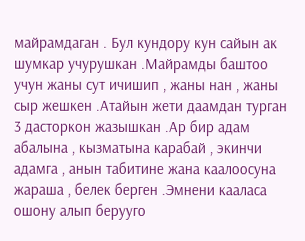майрамдаган . Бул кундору кун сайын ак шумкар учурушкан .Майрамды баштоо учун жаны сут ичишип , жаны нан , жаны сыр жешкен .Атайын жети даамдан турган 3 дасторкон жазышкан .Ар бир адам абалына , кызматына карабай , экинчи адамга , анын табитине жана каалоосуна жараша , белек берген .Эмнени кааласа ошону алып берууго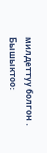милдеттуу болгон .
Бышыктоо: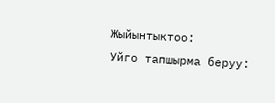Жыйынтыктоо:
Уйго тапшырма беруу: